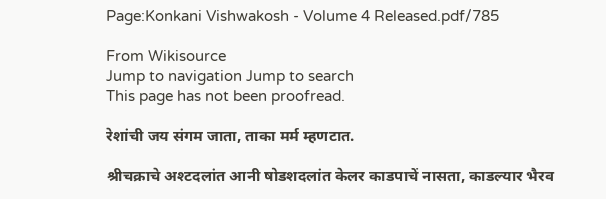Page:Konkani Vishwakosh - Volume 4 Released.pdf/785

From Wikisource
Jump to navigation Jump to search
This page has not been proofread.

रेशांची जय संगम जाता, ताका मर्म म्हणटात.

श्रीचक्राचे अश्टदलांत आनी षोडशदलांत केलर काडपाचें नासता, काडल्यार भैरव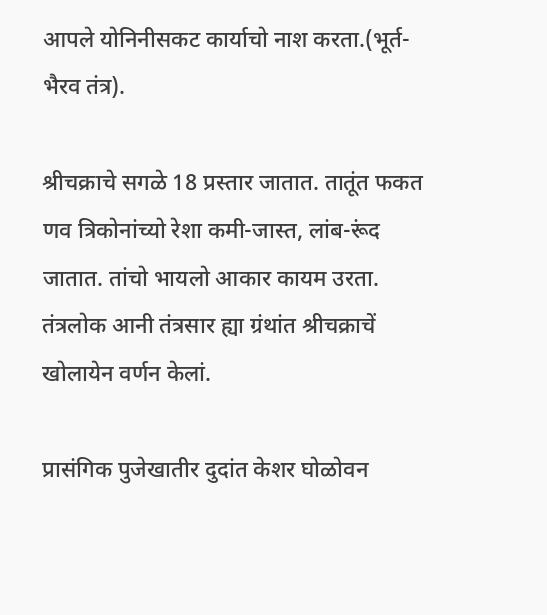आपले योनिनीसकट कार्याचो नाश करता.(भूर्त-भैरव तंत्र).

श्रीचक्राचे सगळे 18 प्रस्तार जातात. तातूंत फकत णव त्रिकोनांच्यो रेशा कमी-जास्त, लांब-रूंद जातात. तांचो भायलो आकार कायम उरता. तंत्रलोक आनी तंत्रसार ह्या ग्रंथांत श्रीचक्राचें खोलायेन वर्णन केलां.

प्रासंगिक पुजेखातीर दुदांत केशर घोळोवन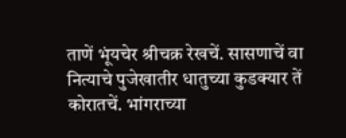ताणें भूंयचेर श्रीचक्र रेखचें. सासणाचें वा नित्याचे पुजेखातीर धातुच्या कुडक्यार तें कोरातचें. भांगराच्या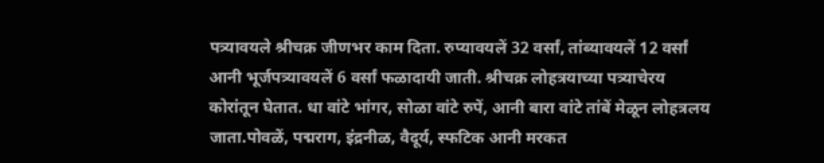पत्र्यावयले श्रीचक्र जीणभर काम दिता. रुप्यावयलें 32 वर्सां, तांब्यावयलें 12 वर्सां आनी भूर्जपत्र्यावयलें 6 वर्सां फळादायी जाती. श्रीचक्र लोहत्रयाच्या पत्र्याचेरय कोरांतून घेतात. धा वांटे भांगर, सोळा वांटे रुपें, आनी बारा वांटे तांबें मेळून लोहत्रलय जाता.पोवळें, पद्मराग, इंद्रनीळ, वैदूर्य, स्फटिक आनी मरकत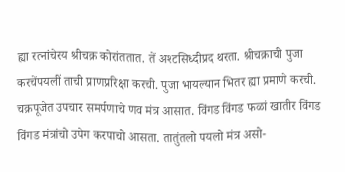ह्या रत्नांचेरय श्रीचक्र कोरांततात. तें अश्टसिध्दीप्रद थरता. श्रीचक्राची पुजा करचेंपयलीं ताची प्राणप्ररिक्षा करची. पुजा भायल्यान भितर ह्या प्रमाणे करची. चक्रपूजेत उपचार समर्पणाचे णव मंत्र आसात. विंगड विंगड फळां खातीर विंगड विंगड मंत्रांचो उपेग करपाचो आसता. तातुंतलो पयलो मंत्र असो-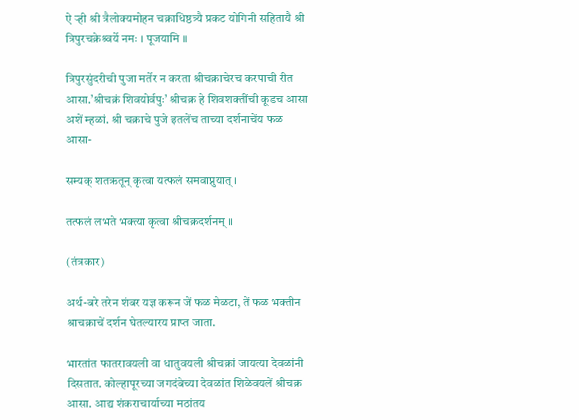ऐ ऱ्ही श्री त्रैलोक्यमोहन चक्राधिष्ठत्र्यै प्रकट योगिनी सहितायै श्री त्रिपुरचक्रेश्र्वर्ये नमः । पूजयामि ।।

त्रिपुरसुंदरीची पुजा मर्तेर न करता श्रीचक्राचेरच करपाची रीत आसा.’श्रीचक्रं शिवयोर्वपुः’ श्रीचक्र हे शिवशक्तींची कूडच आसा अशें म्हळां. श्री चक्राचे पुजे इतलेंच ताच्या दर्शनाचेंय फळ आसा-

सम्यक् शतऋतून् कृत्वा यत्फलं समवाप्नुयात् ।

तत्फलं लभते भक्त्या कृत्वा श्रीचक्रदर्शनम् ।।

(तंत्रकार)

अर्थ-बरे तरेन शंबर यज्ञ करून जें फळ मेळटा, तें फळ भक्तीन श्राचक्राचें दर्शन घेतल्यारय प्राप्त जाता.

भारतांत फातरावयली वा धातुवयली श्रीचक्रां जायत्या देवळांनी दिसतात. कोल्हापूरच्या जगदंबेच्या देवळांत शिळेवयलें श्रीचक्र आसा. आद्य शंकराचार्याच्या मठांतय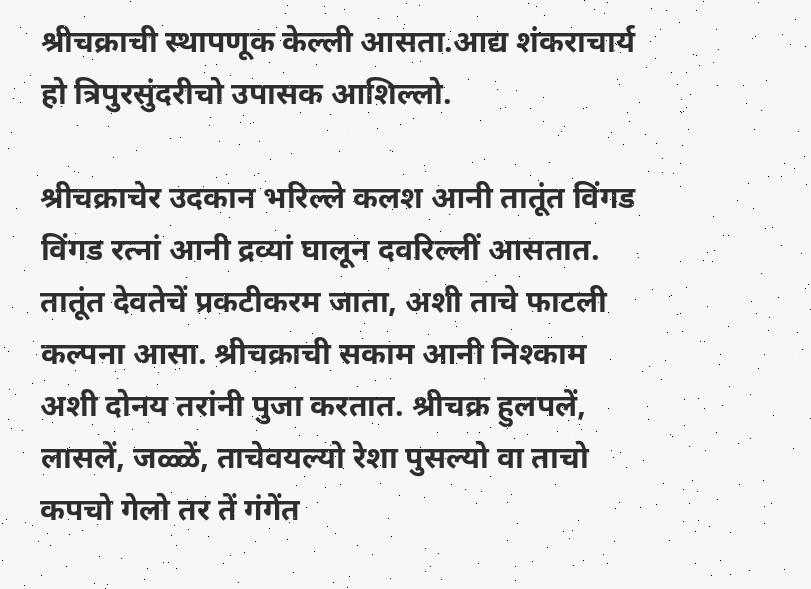श्रीचक्राची स्थापणूक केल्ली आसता.आद्य शंकराचार्य हो त्रिपुरसुंदरीचो उपासक आशिल्लो.

श्रीचक्राचेर उदकान भरिल्ले कलश आनी तातूंत विंगड विंगड रत्नां आनी द्रव्यां घालून दवरिल्लीं आसतात. तातूंत देवतेचें प्रकटीकरम जाता, अशी ताचे फाटली कल्पना आसा. श्रीचक्राची सकाम आनी निश्काम अशी दोनय तरांनी पुजा करतात. श्रीचक्र हुलपलें, लासलें, जळ्ळें, ताचेवयल्यो रेशा पुसल्यो वा ताचो कपचो गेलो तर तें गंगेंत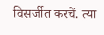विसर्जीत करचें. त्या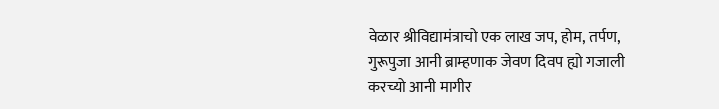वेळार श्रीविद्यामंत्राचो एक लाख जप, होम, तर्पण, गुरूपुजा आनी ब्राम्हणाक जेवण दिवप ह्यो गजाली करच्यो आनी मागीर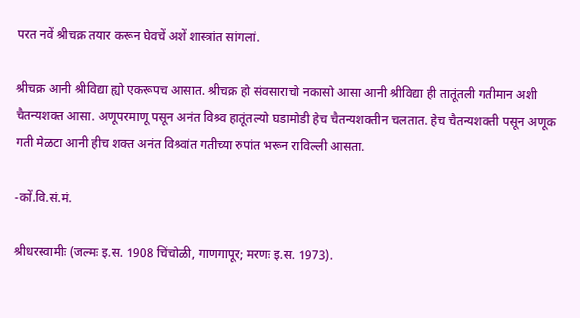परत नवें श्रीचक्र तयार करून घेवचें अशें शास्त्रांत सांगलां.

श्रीचक्र आनी श्रीविद्या ह्यो एकरूपच आसात. श्रीचक्र हो संवसाराचो नकासो आसा आनी श्रीविद्या ही तातूंतली गतीमान अशी चैतन्यशक्त आसा. अणूपरमाणू पसून अनंत विश्र्व हातूंतल्यो घडामोडी हेच चैतन्यशक्तीन चलतात. हेच चैतन्यशक्ती पसून अणूक गती मेळटा आनी हीच शक्त अनंत विश्र्वांत गतीच्या रुपांत भरून राविल्ली आसता.

-कों.वि.सं.मं.

श्रीधरस्वामीः (जल्मः इ.स. 1908 चिंचोळी, गाणगापूर; मरणः इ.स. 1973).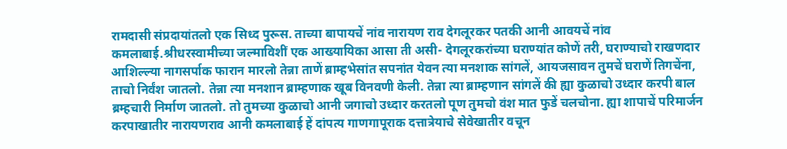रामदासी संप्रदायांतलो एक सिध्द पुरूस. ताच्या बापायचें नांव नारायण राव देगलूरकर पतकी आनी आवयचें नांव कमलाबाई.श्रीधरस्वामीच्या जल्माविशीं एक आख्यायिका आसा ती असी- देगलूरकरांच्या घराण्यांत कोणें तरी, घराण्याचो राखणदार आशिल्ल्या नागसर्पाक फारान मारलो तेन्ना ताणें ब्राम्हभेसांत सपनांत येवन त्या मनशाक सांगलें, आयजसावन तुमचें घराणें तिगचेंना, ताचो निर्वंश जातलो. तेन्ना त्या मनशान ब्राम्हणाक खूब विनवणी केली. तेन्ना त्या ब्राम्हणान सांगलें की ह्या कुळाचो उध्दार करपी बाल ब्रम्हचारी निर्माण जातलो. तो तुमच्या कुळाचो आनी जगाचो उध्दार करतलो पूण तुमचो वंश मात फुडें चलचोना. ह्या शापाचें परिमार्जन करपाखातीर नारायणराव आनी कमलाबाई हें दांपत्य गाणगापूराक दत्तात्रेयाचे सेवेखातीर वचून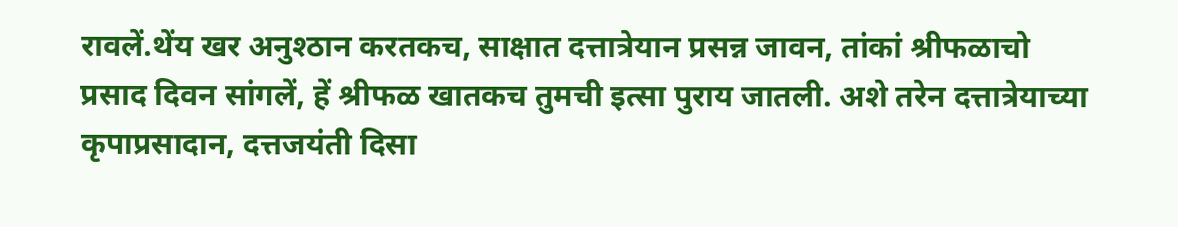रावलें.थेंय खर अनुश्ठान करतकच, साक्षात दत्तात्रेयान प्रसन्न जावन, तांकां श्रीफळाचो प्रसाद दिवन सांगलें, हें श्रीफळ खातकच तुमची इत्सा पुराय जातली. अशे तरेन दत्तात्रेयाच्या कृपाप्रसादान, दत्तजयंती दिसा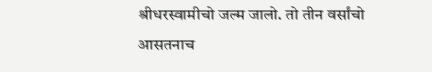श्रीधरस्वामीचो जल्म जालो. तो तीन वर्सांचो आसतनाच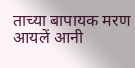ताच्या बापायक मरण आयलें आनी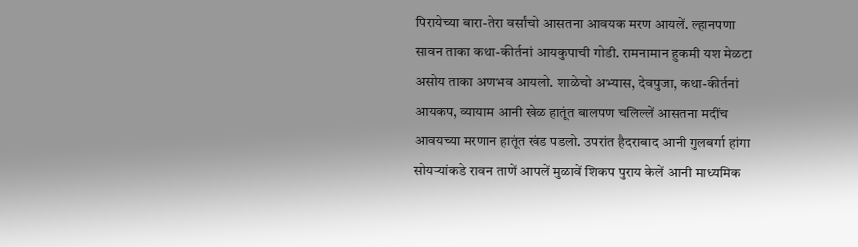पिरायेच्या बारा-तेरा वर्सांचो आसतना आवयक मरण आयलें. ल्हानपणा सावन ताका कथा-कीर्तनां आयकुपाची गोडी. रामनामान हुकमी यश मेळटा असोय ताका अणभव आयलो. शाळेचो अभ्यास, देवपुजा, कथा-कीर्तनां आयकप, व्यायाम आनी खेळ हातूंत बालपण चलिल्लें आसतना मदींच आवयच्या मरणान हातूंत खंड पडलो. उपरांत हैदराबाद आनी गुलबर्गा हांगा सोयऱ्यांकडे रावन ताणें आपलें मुळावें शिकप पुराय केलें आनी माध्यमिक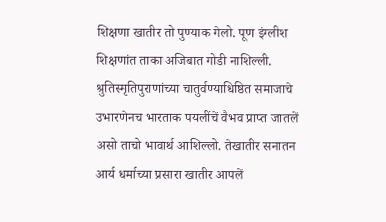शिक्षणा खातीर तो पुण्याक गेलो. पूण इंग्लीश शिक्षणांत ताका अजिबात गोडी नाशिल्ली. श्रुतिस्मृतिपुराणांच्या चातुर्वण्याधिष्ठित समाजाचे उभारणेनच भारताक पयलींचें वैभव प्राप्त जातलें असो ताचो भावार्थ आशिल्लो. तेखातीर सनातन आर्य धर्माच्या प्रसारा खातीर आपलें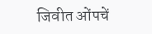जिवीत ओंपचें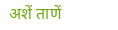अशें ताणें